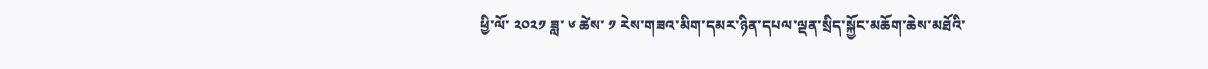ཕྱི་ལོ་ ༢༠༢༡ ཟླ་ ༦ ཚེས་ ༡ རེས་གཟའ་མིག་དམར་ཉིན་དཔལ་ལྡན་སྲིད་སྐྱོང་མཆོག་ཆེས་མཐོའི་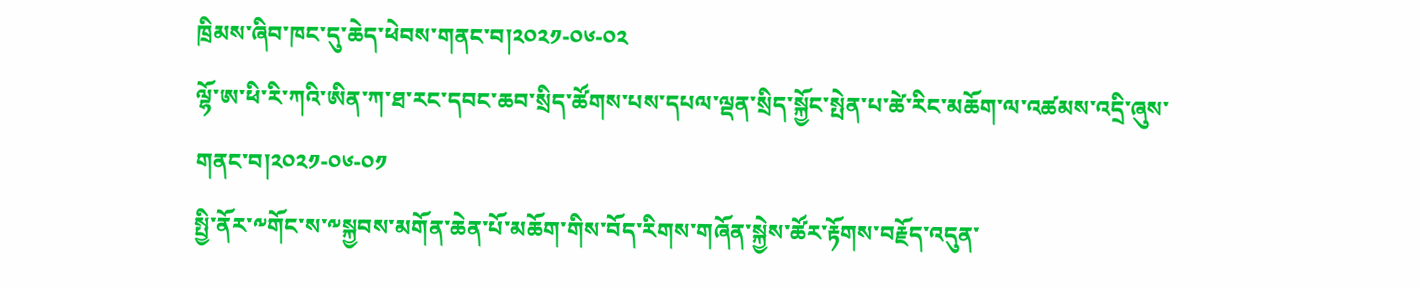ཁྲིམས་ཞིབ་ཁང་དུ་ཆེད་ཕེབས་གནང་བ།༢༠༢༡-༠༦-༠༢
ལྷོ་ཨ་ཕི་རི་ཀའི་ཨིན་ཀ་ཐ་རང་དབང་ཆབ་སྲིད་ཚོགས་པས་དཔལ་ལྡན་སྲིད་སྐྱོང་སྤེན་པ་ཚེ་རིང་མཆོག་ལ་འཚམས་འདྲི་ཞུས་གནང་བ།༢༠༢༡-༠༦-༠༡
སྤྱི་ནོར་༸གོང་ས་༸སྐྱབས་མགོན་ཆེན་པོ་མཆོག་གིས་བོད་རིགས་གཞོན་སྐྱེས་ཚོར་རྟོགས་བརྗོད་འདུན་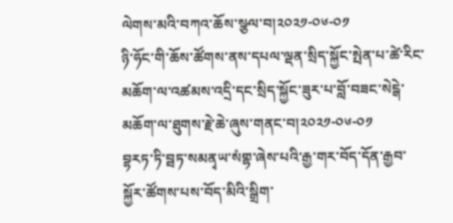ལེགས་མའི་བཀའ་ཆོས་སྩལ་བ།༢༠༢༡-༠༦-༠༡
ཉི་ཧོང་གི་ཆོས་ཚོགས་ནས་དཔལ་ལྡན་སྲིད་སྐྱོང་སྤེན་པ་ཚེ་རིང་མཆོག་ལ་འཚམས་འདྲི་དང་སྲིད་སྐྱོང་ཟུར་པ་བློ་བཟང་སེངྒེ་མཆོག་ལ་ཐུགས་རྗེ་ཆེ་ཞུས་གནང་བ།༢༠༢༡-༠༦-༠༡
བྷརཏ་ཏི་བྦཏ་སམནྭཡ་སཾགྷ་ཞེས་པའི་རྒྱ་གར་བོད་དོན་རྒྱབ་སྐྱོར་ཚོགས་པས་བོད་མིའི་སྒྲིག་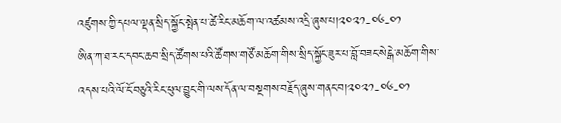འཛུགས་ཀྱི་དཔལ་ལྡན་སྲིད་སྐྱོང་སྤེན་པ་ཚེ་རིང་མཆོག་ལ་འཚམས་འདྲི་ཞུས་པ།༢༠༢༡-༠༦-༠༡
ཨིན་ཀ་ཐ་རང་དབང་ཆབ་སྲིད་ཚོགས་པའི་ཚོགས་གཙོ་མཆོག་གིས་སྲིད་སྐྱོང་ཟུར་པ་བློ་བཟང་སེངྒེ་མཆོག་གིས་འདས་པའི་ལོ་ངོ་བཅུའི་རིང་ཕུལ་བྱུང་གི་ལས་དོན་ལ་བསྔགས་བརྗོད་ཞུས་གནང་བ།༢༠༢༡-༠༦-༠༡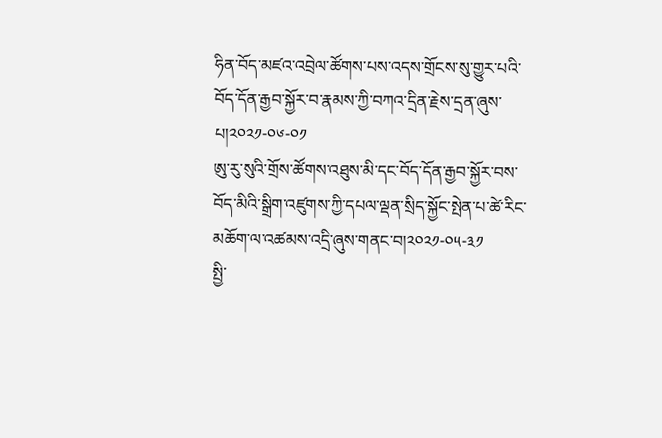ཧིན་བོད་མཛའ་འབྲེལ་ཚོགས་པས་འདས་གྲོངས་སུ་གྱུར་པའི་བོད་དོན་རྒྱབ་སྐྱོར་བ་རྣམས་ཀྱི་བཀའ་དྲིན་རྗེས་དྲན་ཞུས་པ།༢༠༢༡-༠༦-༠༡
ཨུ་རུ་སུའི་གྲོས་ཚོགས་འཐུས་མི་དང་བོད་དོན་རྒྱབ་སྐྱོར་བས་བོད་མིའི་སྒྲིག་འཛུགས་ཀྱི་དཔལ་ལྡན་སྲིད་སྐྱོང་སྤེན་པ་ཚེ་རིང་མཆོག་ལ་འཚམས་འདྲི་ཞུས་གནང་བ།༢༠༢༡-༠༥-༣༡
སྤྱི་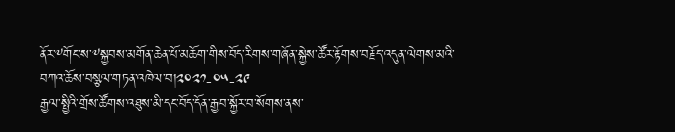ནོར་༸གོང་ས་༸སྐྱབས་མགོན་ཆེན་པོ་མཆོག་གིས་བོད་རིགས་གཞོན་སྐྱེས་ཚོར་རྟོགས་བརྗོད་འདུན་ལེགས་མའི་བཀའ་ཆོས་བསྩལ་གཏན་འཁེལ་བ།༢༠༢༡-༠༥-༢༩
རྒྱལ་སྤྱིའི་གྲོས་ཚོགས་འཐུས་མི་དང་བོད་དོན་རྒྱབ་སྐྱོར་བ་སོགས་ནས་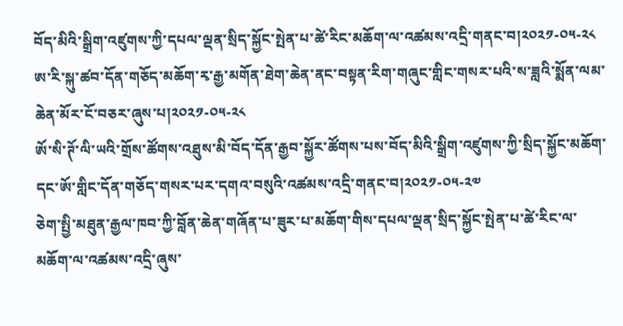བོད་མིའི་སྒྲིག་འཛུགས་ཀྱི་དཔལ་ལྡན་སྲིད་སྐྱོང་སྤེན་པ་ཚེ་རིང་མཆོག་ལ་འཚམས་འདྲི་གནང་བ།༢༠༢༡-༠༥-༢༨
ཨ་རི་སྐུ་ཚབ་དོན་གཅོད་མཆོག་རྭ་རྒྱ་མགོན་ཐེག་ཆེན་ནང་བསྟན་རིག་གཞུང་གླིང་གསར་པའི་ས་ཟླའི་སྨོན་ལམ་ཆེན་མོར་ངོ་བཅར་ཞུས་པ།༢༠༢༡-༠༥-༢༨
ཨོ་སི་ཊོ་ལི་ཡའི་གྲོས་ཚོགས་འཐུས་མི་བོད་དོན་རྒྱབ་སྐྱོར་ཚོགས་པས་བོད་མིའི་སྒྲིག་འཛུགས་ཀྱི་སྲིད་སྐྱོང་མཆོག་དང་ཨོ་གླིང་དོན་གཅོད་གསར་པར་དགའ་བསུའི་འཚམས་འདྲི་གནང་བ།༢༠༢༡-༠༥-༢༧
ཅེག་སྤྱི་མཐུན་རྒྱལ་ཁབ་ཀྱི་བློན་ཆེན་གཞོན་པ་ཟུར་པ་མཆོག་གིས་དཔལ་ལྡན་སྲིད་སྐྱོང་སྤེན་པ་ཚེ་རིང་ལ་མཆོག་ལ་འཚམས་འདྲི་ཞུས་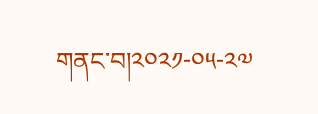གནང་བ།༢༠༢༡-༠༥-༢༧